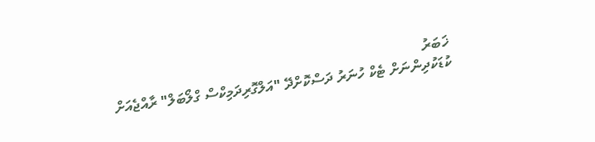ޚަބަރު
ކުޑަކުދިންނަށް ޓެކް ހުނަރު ދަސްކޮށްދޭ "އަލްގޮރިދަމިކްސް ގްލޯބަލް" ރާއްޖެއަށް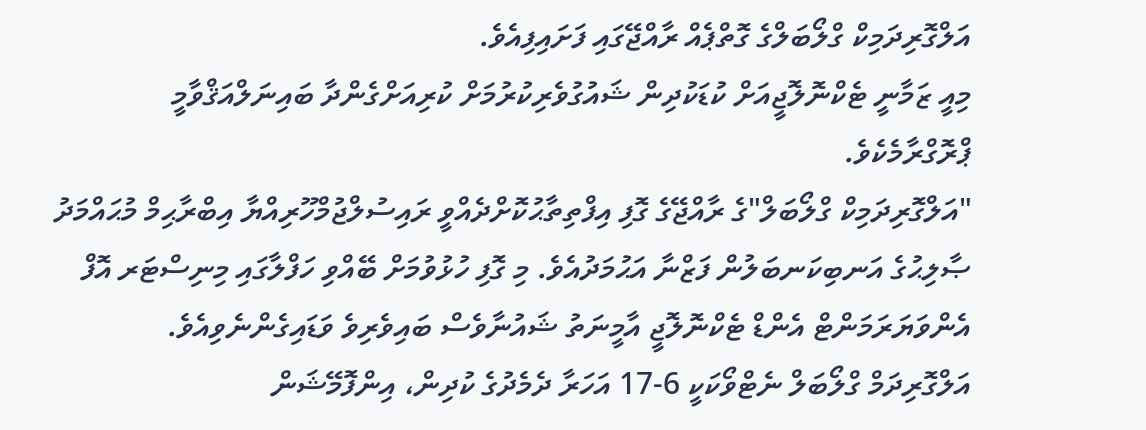އަލްގޮރިދަމިކް ގްލޯބަލްގެ ގޮތްޕެއް ރާއްޖޭގައި ފަށައިފިއެވެ.
މިއީ ޒަމާނީ ޓެކްނޮލޮޖީއަށް ކުޑަކުދިން ޝައުގުވެރިކުރުމަށް ކުރިއަށްގެންދާ ބައިނަލްއަޤްވާމީ ޕްރޮގްރާމެކެވެ.
"އަލްގޮރިދަމިކް ގްލޯބަލް"ގެ ރާއްޖޭގެ ގޮފި އިފްތިތާޙުކޮށްދެއްވީ ރައިސުލްޖުމްހޫރިއްޔާ އިބްރާޙިމް މުޙައްމަދު ޞާލިޙުގެ އަނބިކަނބަލުން ފަޒްނާ އަޙުމަދުއެވެ. މި ގޮފި ހުޅުވުމަށް ބޭއްވި ހަފްލާގައި މިނިސްޓަރ އޮފް އެންވަޔަރަމަންޓް އެންޑް ޓެކްނޮލޮޖީ އާމީނަތު ޝައުނާވެސް ބައިވެރިވެ ވަޑައިގެންނެވިއެވެ.
އަލްގޮރިދަމް ގްލޯބަލް ނެޓްވޯކަކީ 6-17 އަހަރާ ދެމެދުގެ ކުދިން، އިންފޮމޭޝަން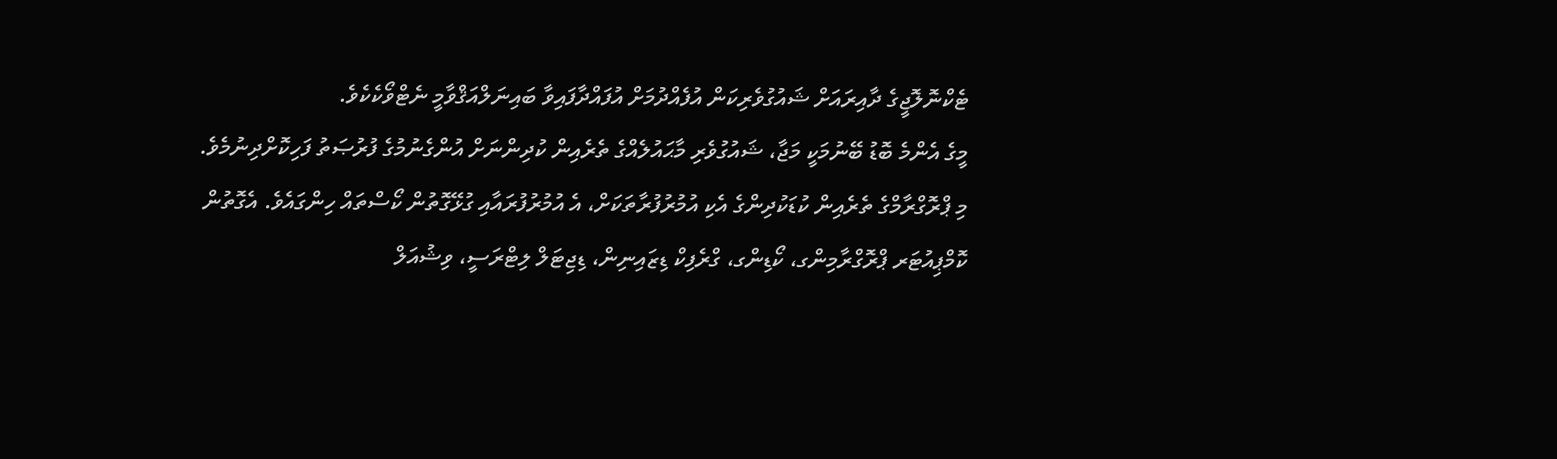ޓެކްނޮލޮޖީގެ ދާއިރައަށް ޝައުގުވެރިކަން އުފެއްދުމަށް އުފައްދާފައިވާ ބައިނަލްއަޤްވާމީ ނެޓްވޯކެކެވެ.
މީގެ އެންމެ ބޮޑު ބޭނުމަކީ މަޖާ، ޝައުގުވެރި މާޙައުލެއްގެ ތެރެއިން ކުދިންނަށް އުންގެނުމުގެ ފުރުޞަތު ފަހިކޮށްދިނުމެވެ.
މި ޕްރޮގްރާމްގެ ތެރެއިން ކުޑަކުދިންގެ އެކި އުމުރުފުރާތަކަށް، އެ އުމުރުފުރައާއި ގުޅޭގޮތުން ކޯސްތައް ހިންގައެވެ. އެގޮތުން ކޮމްޕިއުޓަރ ޕްރޮގްރާމިންގ، ކޯޑިންގ، ގްރެފިކް ޑިޒައިނިން، ޑިޖިޓަލް ލިޓްރަސީ، ވިޝުއަލް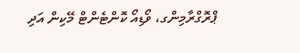ޕްރޮގްރާމިންގ، ވޯޑިއޯ ކޮންޓެންޓް މޭކިން އަދި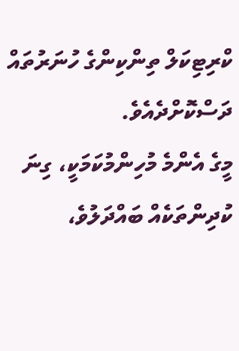ކްރިޓިކަލް ތިންކިންގެ ހުނަރުތައް ދަސްކޮށްދެއެވެ.
މީގެ އެންމެ މުހިންމުކަމަކީ، ގިނަ ކުދިންތަކެއް ބައްދަލުވެ،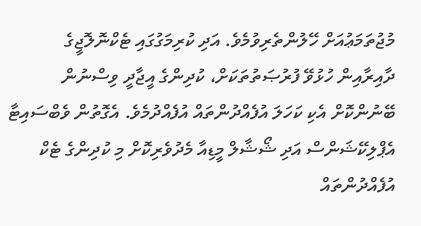މުޖުތަމަޢުއަށް ހޭލުންތެރިވުމެވެ. އަދި ކުރިމަގުގައި ޓެކްނޮލޮޖީގެ ދާއިރާއިން ހުޅުވޭ ފުރުޞަތުތަކަށް، ކުދިންގެ އީޖާދީ ވިސްނުން ބޭނުންކޮށް އެކި ކަހަލަ އުފެއްދުންތައް އުފެއްދުމެވެ. އެގޮތުން ވެބްސައިޓާ އެޕްލިކޭޝަންސް އަދި ޝޯޝާލް މީޑިއާ މެދުވެރިކޮށް މި ކުދިންގެ ޓެކް އުފެއްދުންތައް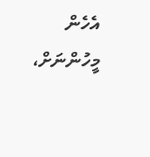އެހެން މީހުންނަށް،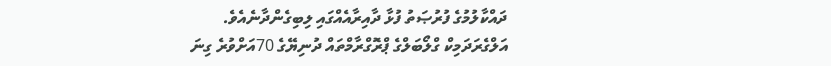ދައްކާލުމުގެ ފުރުޞަތު ފުޅާ ދާއިރާއެއްގައި ލިބިގެންދާނެއެވެ.
އަލްގެރަދަމިކް ގްލޯބަލްގެ ޕްރޮގްރާމްތައް ދުނިޔޭގެ 70އަށްވުރެ ގިނަ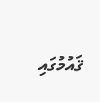ޤައުމުގައި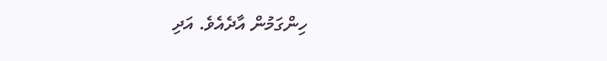ހިންގަމުން އާދެއެވެ. އަދި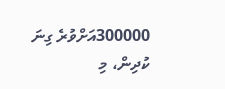300000އަށްވުރެ ގިނަ ކުދިން، މި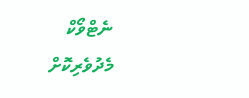ނެޓްވޯކް މެދުވެރިކޮށް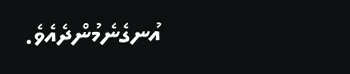އުނގެނެމުންދެއެވެ.